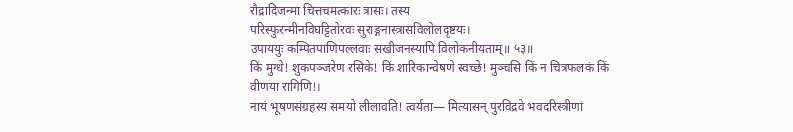रौद्रादिजन्मा चित्तचमत्कारः त्रासः। तस्य
परिस्फुरन्मीनविघट्टितोरवः सुराङ्गनास्त्रासविलोलदृष्टयः।
उपाययुः कम्पितपाणिपल्लवाः सखीजनस्यापि विलोकनीयताम्॥ ५३॥
किं मुग्धे! शुकपञ्जरेण रसिके! किं शारिकान्वेषणे स्वच्छे! मुञ्चसि किं न चित्रफलकं किं वीणया रागिणि!।
नायं भूषणसंग्रहस्य समयो लीलावति! त्वर्यता— मित्यासन् पुरविद्रवे भवदरिस्त्रीणां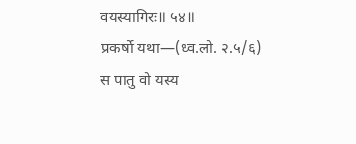वयस्यागिरः॥ ५४॥
प्रकर्षो यथा—(ध्व.लो. २.५/६)
स पातु वो यस्य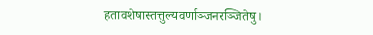हतावशेषास्तत्तुल्यवर्णाञ्जनरञ्जितेषु।